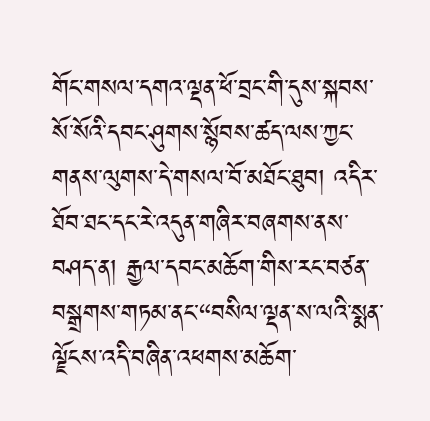གོང་གསལ་དགའ་ལྡན་ཕོ་བྲང་གི་དུས་སྐབས་སོ་སོའི་དབང་ཤུགས་སྙོབས་ཚད་ལས་ཀྱང་གནས་ལུགས་དེ་གསལ་བོ་མཐོང་ཐུབ། འདིར་ཐོབ་ཐང་དང་རེ་འདུན་གཞིར་བཞགས་ནས་བཤད་ན། རྒྱལ་དབང་མཆོག་གིས་རང་བཙན་བསྒྲགས་གཏམ་ནང་“བསིལ་ལྡན་ས་ལའི་སྨན་ལྗོངས་འདི་བཞིན་འཕགས་མཆོག་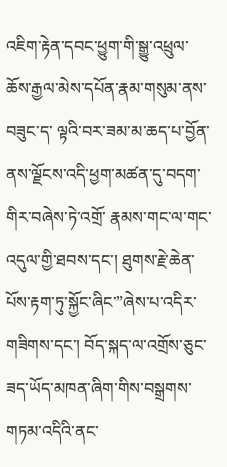འཇིག་རྟེན་དབང་ཕྱུག་གི་སྒྱུ་འཕྲུལ་ཆོས་རྒྱལ་མེས་དཔོན་རྣམ་གསུམ་ནས་བཟུང་ད་ ལྟའི་བར་ཟམ་མ་ཆད་པ་བྱོན་ནས་ལྗོངས་འདི་ཕྱག་མཚན་དུ་བདག་གིར་བཞེས་ཏེ་འགྲོ་ རྣམས་གང་ལ་གང་འདུལ་གྱི་ཐབས་དང་། ཐུགས་རྗེ་ཆེན་པོས་རྟག་ཏུ་སྐྱོང་ཞིང་”ཞེས་པ་འདིར་གཟིགས་དང་། བོད་སྐད་ལ་འགྲོས་ཅུང་ཟད་ཡོད་མཁན་ཞིག་གིས་བསྒྲགས་གཏམ་འདིའི་ནང་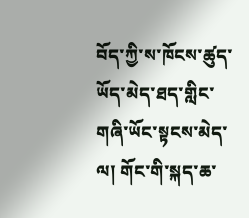བོད་ཀྱི་ས་ཁོངས་ཚུད་ཡོད་མེད་ཐད་གླིང་གཞི་ཡོང་སྟངས་མེད་ལ། གོང་གི་སྐད་ཆ་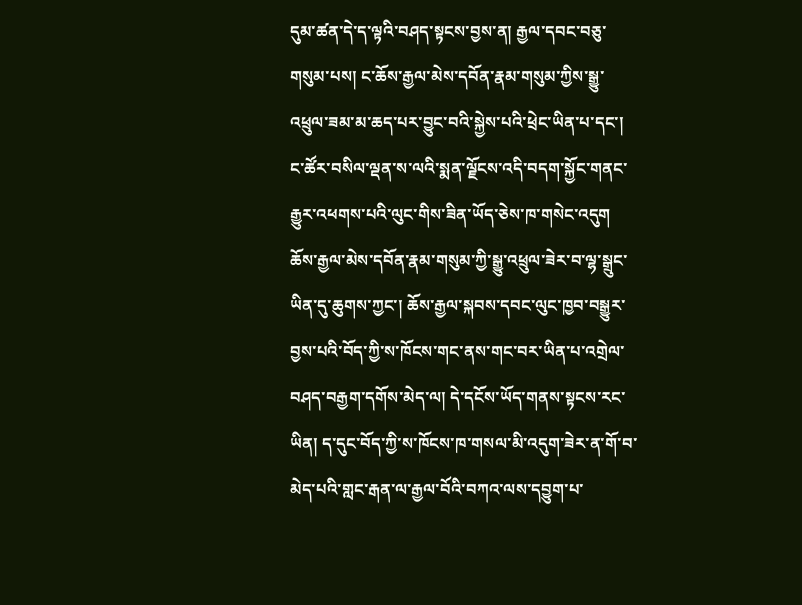དུམ་ཚན་དེ་ད་ལྟའི་བཤད་སྟངས་བྱས་ན། རྒྱལ་དབང་བཅུ་གསུམ་པས། ང་ཆོས་རྒྱལ་མེས་དབོན་རྣམ་གསུམ་ཀྱིས་སྒྱུ་འཕྲུལ་ཟམ་མ་ཆད་པར་བྱུང་བའི་སྐྱེས་པའི་ཕྲེང་ཡིན་པ་དང་། ང་ཚོར་བསིལ་ལྡན་ས་ལའི་སྨན་ལྗོངས་འདི་བདག་སྐྱོང་གནང་རྒྱུར་འཕགས་པའི་ལུང་གིས་ཟིན་ཡོད་ཅེས་ཁ་གསེང་འདུག ཆོས་རྒྱལ་མེས་དབོན་རྣམ་གསུམ་ཀྱི་སྒྱུ་འཕྲུལ་ཟེར་བ་ལྷ་སྒྲུང་ཡིན་དུ་ཆུགས་ཀྱང་། ཆོས་རྒྱལ་སྐབས་དབང་ལུང་ཁྱབ་བསྒྱུར་བྱས་པའི་བོད་ཀྱི་ས་ཁོངས་གང་ནས་གང་བར་ཡིན་པ་འགྲེལ་བཤད་བརྒྱག་དགོས་མེད་ལ། དེ་དངོས་ཡོད་གནས་སྟངས་རང་ཡིན། ད་དུང་བོད་ཀྱི་ས་ཁོངས་ཁ་གསལ་མི་འདུག་ཟེར་ན་གོ་བ་མེད་པའི་གླང་རྒན་ལ་རྒྱལ་བོའི་བཀའ་ལས་དབྱུག་པ་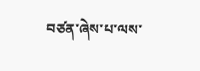བཙན་ཞེས་པ་ལས་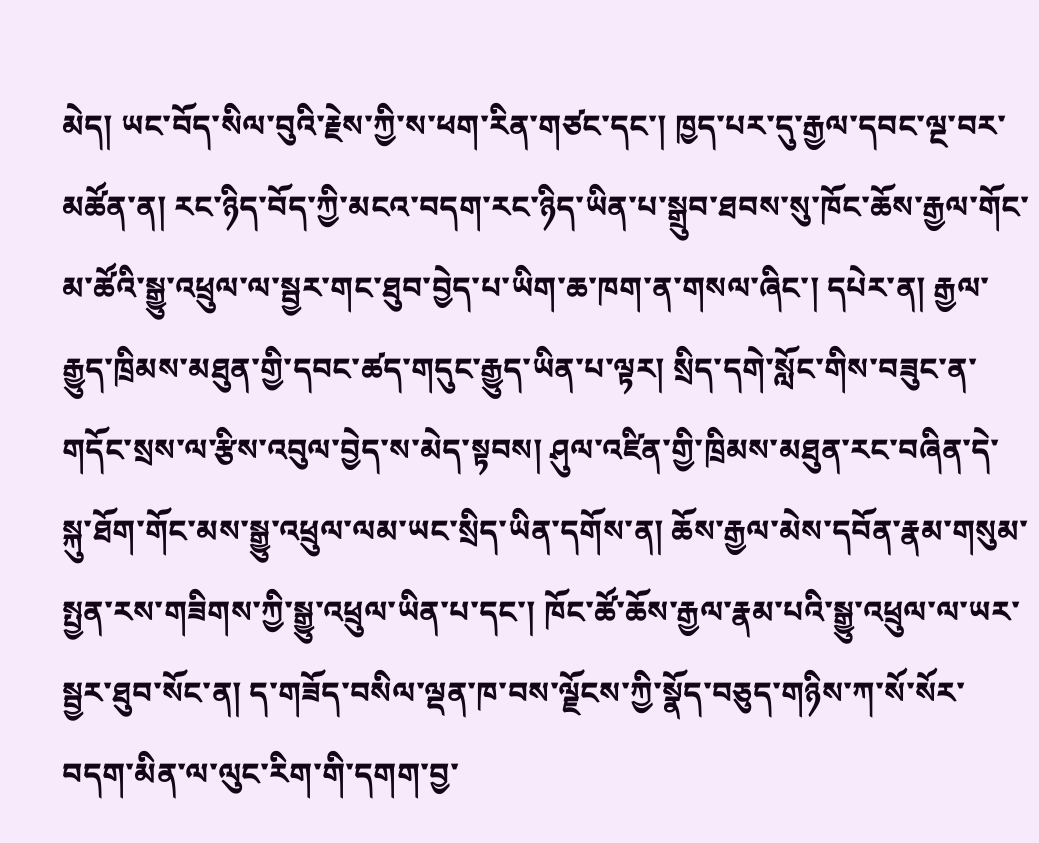མེད། ཡང་བོད་སིལ་བུའི་རྗེས་ཀྱི་ས་ཕག་རིན་གཙང་དང་། ཁྱད་པར་དུ་རྒྱལ་དབང་ལྔ་བར་མཚོན་ན། རང་ཉིད་བོད་ཀྱི་མངའ་བདག་རང་ཉིད་ཡིན་པ་སྒྲུབ་ཐབས་སུ་ཁོང་ཆོས་རྒྱལ་གོང་མ་ཚོའི་སྒྱུ་འཕྲུལ་ལ་སྦྱར་གང་ཐུབ་བྱེད་པ་ཡིག་ཆ་ཁག་ན་གསལ་ཞིང་། དཔེར་ན། རྒྱལ་རྒྱུད་ཁྲིམས་མཐུན་གྱི་དབང་ཚད་གདུང་རྒྱུད་ཡིན་པ་ལྟར། སྲིད་དགེ་སློང་གིས་བཟུང་ན་གདོང་སྲས་ལ་རྩིས་འབུལ་བྱེད་ས་མེད་སྟབས། ཤུལ་འཛིན་གྱི་ཁྲིམས་མཐུན་རང་བཞིན་དེ་སྐུ་ཐོག་གོང་མས་སྒྱུ་འཕྲུལ་ལམ་ཡང་སྲིད་ཡིན་དགོས་ན། ཆོས་རྒྱལ་མེས་དབོན་རྣམ་གསུམ་སྤྱན་རས་གཟིགས་ཀྱི་སྒྱུ་འཕྲུལ་ཡིན་པ་དང་། ཁོང་ཚོ་ཆོས་རྒྱལ་རྣམ་པའི་སྒྱུ་འཕྲུལ་ལ་ཡར་སྦྱར་ཐུབ་སོང་ན། ད་གཟོད་བསིལ་ལྡན་ཁ་བས་ལྗོངས་ཀྱི་སྣོད་བཅུད་གཉིས་ཀ་སོ་སོར་བདག་མིན་ལ་ལུང་རིག་གི་དགག་བྱ་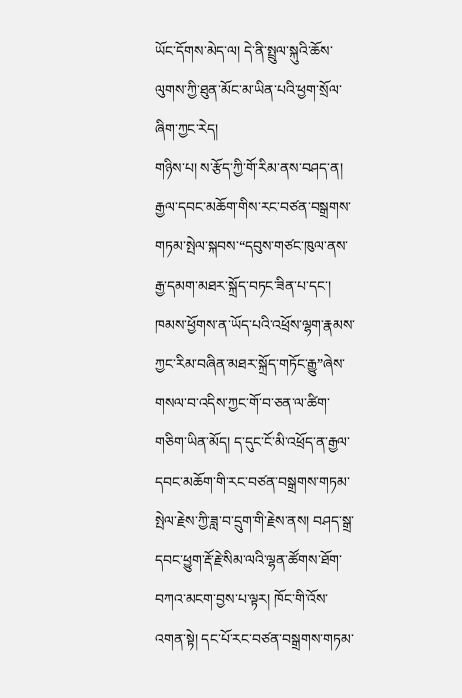ཡོང་དོགས་མེད་ལ། དེ་ནི་སྤྲུལ་སྐུའི་ཆོས་ལུགས་ཀྱི་ཐུན་མོང་མ་ཡིན་པའི་ཕྱག་སྲོལ་ཞིག་ཀྱང་རེད།
གཉིས་པ། ས་རྩོད་ཀྱི་གོ་རིམ་ནས་བཤད་ན། རྒྱལ་དབང་མཆོག་གིས་རང་བཙན་བསྒྲགས་གཏམ་སྤེལ་སྐབས་“དབུས་གཙང་ཁུལ་ནས་རྒྱ་དམག་མཐར་སྐྲོད་བཏང་ཟིན་པ་དང་། ཁམས་ཕྱོགས་ན་ཡོད་པའི་འཕྲོས་ལྷག་རྣམས་ཀྱང་རིམ་བཞིན་མཐར་སྐྲོད་གཏོང་རྒྱུ”ཞེས་གསལ་བ་འདིས་ཀྱང་གོ་བ་ཅན་ལ་ཚིག་གཅིག་ཡིན་མོད། ད་དུང་ངོ་མི་འཕྲོད་ན་རྒྱལ་དབང་མཆོག་གི་རང་བཙན་བསྒྲགས་གཏམ་སྤེལ་རྗེས་ཀྱི་ཟླ་བ་དྲུག་གི་རྗེས་ནས། བཤད་སྒྲ་དབང་ཕྱུག་རྡོ་རྗེ་སིམ་ལའི་ལྷན་ཚོགས་ཐོག་བཀའ་མངག་བྱས་པ་ལྟར། ཁོང་གི་འོས་འགན་སྟེ། དང་པོ་རང་བཙན་བསྒྲགས་གཏམ་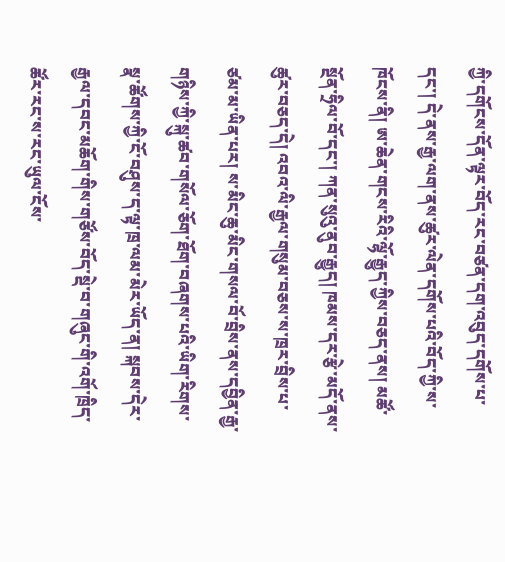ཀྱི་དགོངས་དོན་ལྟར་བོད་རང་བཙན་དག་འབུད་དགོས་པ་དང་། དེ་ནས་རྒྱ་ལག་ནས་ཚུར་ལེན་དགོས་པའི་བོད་ཀྱི་ས་ཁོངས་ནི། ཨ་ཆེན་གངས་རིའི་ལྷོ་རྒྱུད་ཀྱིས་བཅད་ནས། མཚོ་སྔོན་ཧྲིལ་བོ་དང་། ཀན་སུའུ་ནུབ་རྒྱུད། ཁམས་དར་རྩེ་མདོ་ནས་ཚུར་བཅད་དེ། འབའ་ལི་རྒྱལ་གསུམ་བཅས་ས་ཁྲར་བྲིས་པ་ཙམ་མ་ཡིན་པར། ས་མིང་ཆུ་མིང་གསལ་བོ་བྲིས་ནས་དབྱིན་རྒྱ་གཉིས་ཀྱི་སྐུ་ཚབ་གསོལ་ཅོག་ཐོག་བཞགས་པའི་ཡིག་རིགས་སྣ་ཚོགས་ཀྱི་ངོ་བཤུས་ད་ལྟ་ཁྲ་ལམ་མེར་ཡོད་ན། སྐབས་དེར་རྒྱལ་དབང་མཆོག་གིས་གཙོས་བོད་སྡེ་བ་གཞུང་གི་འགོ་ཁྲིད་ཚོར་རང་ས་རང་ཡུལ་ངོས་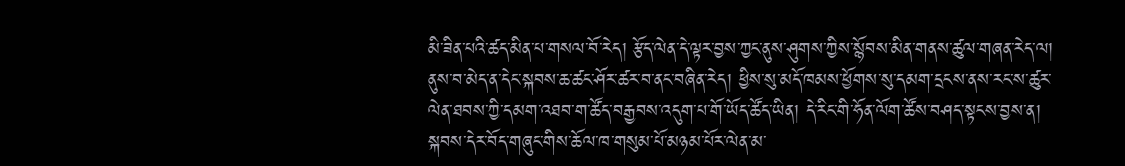མི་ཟིན་པའི་ཚད་མིན་པ་གསལ་བོ་རེད། རྩོད་ལེན་དེ་ལྟར་བྱས་ཀྱང་ནུས་ཤུགས་ཀྱིས་སྙོབས་མིན་གནས་ཚུལ་གཞན་རེད་ལ། ནུས་བ་མེད་ན་དེང་སྐབས་ཆ་ཚང་ཤོར་ཚར་བ་ནང་བཞིན་རེད། ཕྱིས་སུ་མདོ་ཁམས་ཕྱོགས་སུ་དམག་དྲངས་ནས་རང་ས་ཚུར་ལེན་ཐབས་ཀྱི་དམག་འཐབ་ག་ཚོད་བརྒྱབས་འདུག་པ་གོ་ཡོད་ཚོད་ཡིན། དེ་རིང་གི་ཧོན་ལོག་ཚོས་བཤད་སྟངས་བྱས་ན། སྐབས་དེར་བོད་གཞུང་གིས་ཆོལ་ཁ་གསུམ་པོ་མཉམ་པོར་ལེན་མ་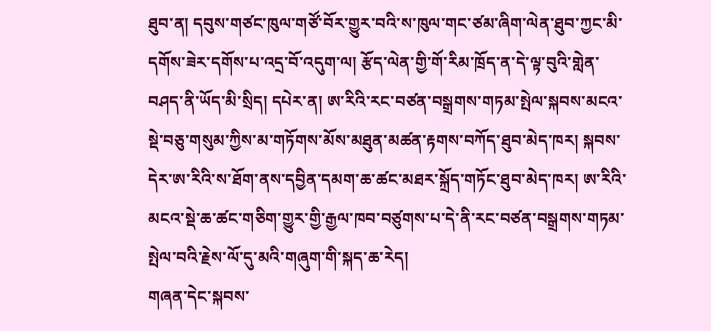ཐུབ་ན། དབུས་གཙང་ཁུལ་གཙོ་བོར་གྱུར་བའི་ས་ཁུལ་གང་ཙམ་ཞིག་ལེན་ཐུབ་ཀྱང་མི་དགོས་ཟེར་དགོས་པ་འདྲ་བོ་འདུག་ལ། རྩོད་ལེན་གྱི་གོ་རིམ་ཁྲོད་ན་དེ་ལྟ་བུའི་གླེན་བཤད་ནི་ཡོད་མི་སྲིད། དཔེར་ན། ཨ་རིའི་རང་བཙན་བསྒྲགས་གཏམ་སྤེལ་སྐབས་མངའ་སྡེ་བཅུ་གསུམ་ཀྱིས་མ་གཏོགས་མོས་མཐུན་མཚན་རྟགས་བཀོད་ཐུབ་མེད་ཁར། སྐབས་དེར་ཨ་རིའི་ས་ཐོག་ནས་དབྱིན་དམག་ཆ་ཚང་མཐར་སྐྲོད་གཏོང་ཐུབ་མེད་ཁར། ཨ་རིའི་མངའ་སྡེ་ཆ་ཚང་གཅིག་གྱུར་གྱི་རྒྱལ་ཁབ་བཙུགས་པ་དེ་ནི་རང་བཙན་བསྒྲགས་གཏམ་སྤེལ་བའི་རྗེས་ལོ་དུ་མའི་གཞུག་གི་སྐད་ཆ་རེད།
གཞན་དེང་སྐབས་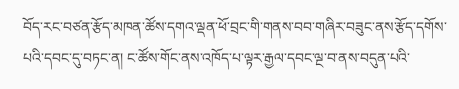བོད་རང་བཙན་རྩོད་མཁན་ཚོས་དགའ་ལྡན་ཕོ་བྲང་གི་གནས་བབ་གཞིར་བཟུང་ནས་རྩོད་དགོས་པའི་དབང་དུ་བཏང་ན། ང་ཚོས་གོང་ནས་འཁོད་པ་ལྟར་རྒྱལ་དབང་ལྔ་བ་ནས་བདུན་པའི་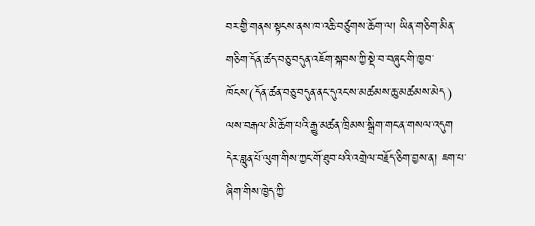བར་གྱི་གནས་སྟངས་ནས་ཁ་འཆི་བཙུགས་ཆོག་ལ། ཡིན་གཅིག་མིན་གཅིག་དོན་ཚད་བཅུ་བདུན་འཇོག་སྐབས་ཀྱི་སྡེ་བ་བཞུང་གི་ཁྱབ་ཁོངས་(དོན་ཚན་བཅུ་བདུན་ནང་དུའང་ས་མཚམས་ཆུ་མཚམས་མེད) ལས་བརྒལ་མི་ཆོག་པའི་རྒྱུ་མཚན་ཁྲིམས་སྒྲིག་གང་ན་གསལ་འདུག དེར་བླུན་པོ་ལུག་གིས་ཀྱང་གོ་ཐུབ་པའི་འགྲེལ་བརྗོད་ཅིག་བྱས་ན། ཇག་པ་ཞིག་གིས་ཁྱེད་ཀྱི་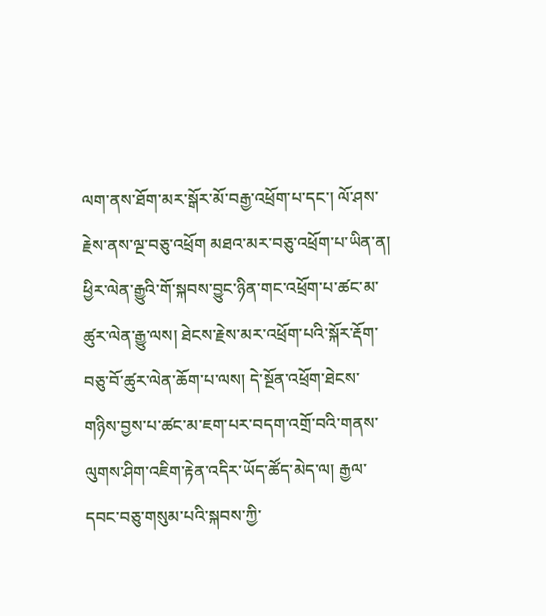ལག་ནས་ཐོག་མར་སྒོར་མོ་བརྒྱ་འཕྲོག་པ་དང་། ལོ་ཤས་རྗེས་ནས་ལྔ་བཅུ་འཕྲོག མཐའ་མར་བཅུ་འཕྲོག་པ་ཡིན་ན། ཕྱིར་ལེན་རྒྱུའི་གོ་སྐབས་བྱུང་ཉིན་གང་འཕྲོག་པ་ཚང་མ་ཚུར་ལེན་རྒྱུ་ལས། ཐེངས་རྗེས་མར་འཕྲོག་པའི་སྐོར་རྡོག་བཅུ་བོ་ཚུར་ལེན་ཆོག་པ་ལས། དེ་སྔོན་འཕྲོག་ཐེངས་གཉིས་བྱས་པ་ཚང་མ་ཇག་པར་བདག་འགྲོ་བའི་གནས་ལུགས་ཤིག་འཇིག་རྟེན་འདིར་ཡོད་ཚོད་མེད་ལ། རྒྱལ་དབང་བཅུ་གསུམ་པའི་སྐབས་ཀྱི་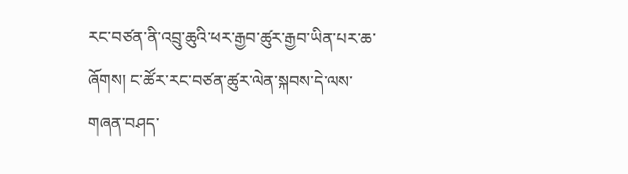རང་བཙན་ནི་འབྲུ་ཆུའི་ཕར་རྒྱབ་ཚུར་རྒྱབ་ཡིན་པར་ཆ་ཞོགས། ང་ཚོར་རང་བཙན་ཚུར་ལེན་སྐབས་དེ་ལས་གཞན་བཤད་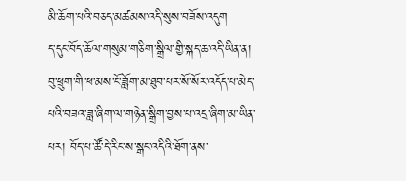མི་ཆོག་པའི་བཅད་མཚམས་འདི་སུས་བཟོས་འདུག
ད་དུང་བོད་ཆོལ་གསུམ་གཅིག་སྒྲིལ་གྱི་སྐད་ཆ་འདི་ཡིན་ན། བུ་ཕྲུག་གི་ཕ་མས་ངོ་ཟློག་མ་ཐུབ་པར་སོ་སོར་འདོད་པ་མེད་པའི་བཟའ་ཟླ་ཞིག་ལ་གཉེན་སྒྲིག་བྱས་པ་འདྲ་ཞིག་མ་ཡིན་པར། བོད་པ་ཚོ་དེ་རིང་ས་སྒང་འདིའི་ཐོག་ནས་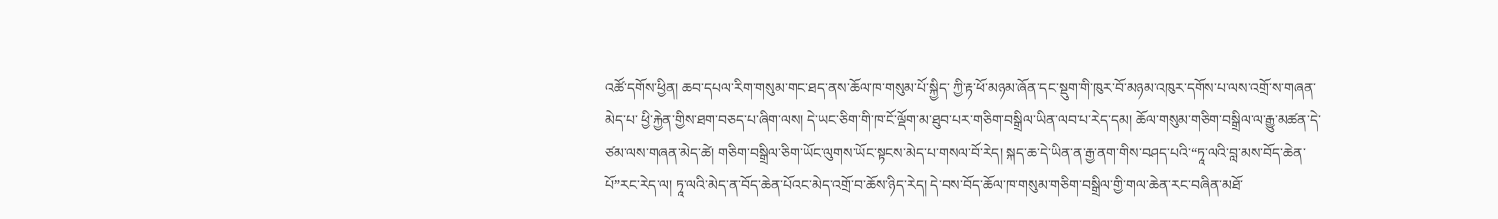འཚོ་དགོས་ཕྱིན། ཆབ་དཔལ་རིག་གསུམ་གང་ཐད་ནས་ཆོལ་ཁ་གསུམ་པོ་སྐྱིད་ ཀྱི་རྟ་ཕོ་མཉམ་ཞོན་དང་སྡུག་གི་ཁུར་བོ་མཉམ་འཁུར་དགོས་པ་ལས་འགྲོ་ས་གཞན་མེད་པ་ ཕྱི་རྐྱེན་གྱིས་ཐག་བཅད་པ་ཞིག་ལས། དེ་ཡང་ཅིག་གི་ཁ་ངོ་ལྡོག་མ་ཐུབ་པར་གཅིག་བསྒྲིལ་ཡིན་ལབ་པ་རེད་དམ། ཆོལ་གསུམ་གཅིག་བསྒྲིལ་ལ་རྒྱུ་མཚན་དེ་ཙམ་ལས་གཞན་མེད་ཚེ། གཅིག་བསྒྲིལ་ཅིག་ཡོང་ལུགས་ཡོང་སྟངས་མེད་པ་གསལ་བོ་རེད། སྐད་ཆ་དེ་ཡིན་ན་རྒྱ་ནག་གིས་བཤད་པའི་“ཏཱ་ལའི་བླ་མས་བོད་ཆེན་པོ”རང་རེད་ལ། ཏཱ་ལའི་མེད་ན་བོད་ཆེན་པོའང་མེད་འགྲོ་བ་ཆོས་ཉིད་རེད། དེ་བས་བོད་ཆོལ་ཁ་གསུམ་གཅིག་བསྒྲིལ་གྱི་གལ་ཆེན་རང་བཞིན་མཐོ་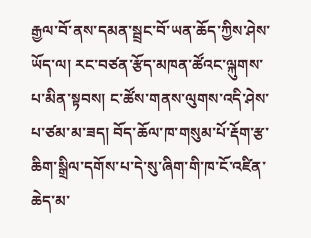རྒྱལ་བོ་ནས་དམན་སྦྲང་བོ་ཡན་ཆོད་ཀྱིས་ཤེས་ཡོད་ལ། རང་བཙན་རྩོད་མཁན་ཚོའང་ལྐུགས་པ་མིན་སྟབས། ང་ཚོས་གནས་ལུགས་འདི་ཤེས་པ་ཙམ་མ་ཟད། བོད་ཆོལ་ཁ་གསུམ་པོ་རྡོག་རྩ་ཆིག་སྒྲིལ་དགོས་པ་དེ་སུ་ཞིག་གི་ཁ་ངོ་འཛིན་ཆེད་མ་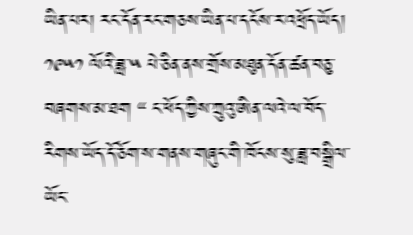ཡིན་པར། རང་དོན་རང་གཅས་ཡིན་པ་དངོས་ར་འཕྲོད་ཡོད།
༡༩༥༡ ལོའི་ཟླ་༥ པེ་ཅིན་ནས་གྲོས་མཐུན་དོན་ཚན་བཅུ་བཞགས་མ་ཐག “ ང་ཕོད་ཀྱིས་ཀྲུའུ་ཨིན་ལའེ་ལ་བོད་རིགས་ཡོད་དོ་ཅོག་ས་གནས་གཞུང་གི་ཁོངས་སུ་ཟླ་བསྒྲིལ་ཡོང་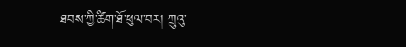ཐབས་ཀྱི་ཚིག་ཐོ་ཕུལ་བར། ཀྲུའུ་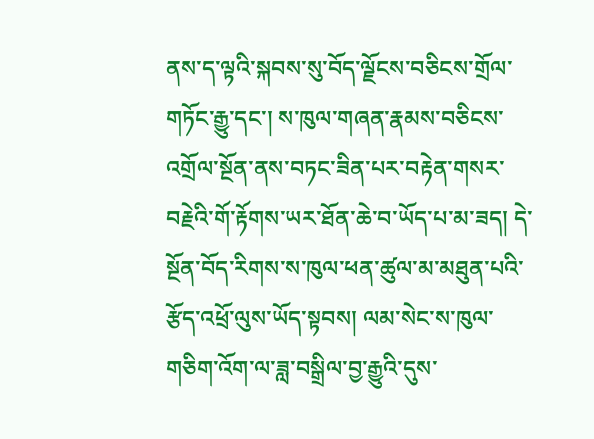ནས་ད་ལྟའི་སྐབས་སུ་བོད་ལྗོངས་བཅིངས་གྲོལ་གཏོང་རྒྱུ་དང་། ས་ཁུལ་གཞན་རྣམས་བཅིངས་འགྲོལ་སྔོན་ནས་བཏང་ཟིན་པར་བརྟེན་གསར་བརྗེའི་གོ་རྟོགས་ཡར་ཐོན་ཆེ་བ་ཡོད་པ་མ་ཟད། དེ་སྔོན་བོད་རིགས་ས་ཁུལ་ཕན་ཚུལ་མ་མཐུན་པའི་རྩོད་འཕྲོ་ལུས་ཡོད་སྟབས། ལམ་སེང་ས་ཁུལ་གཅིག་འོག་ལ་ཟླ་བསྒྲིལ་བྱ་རྒྱུའི་དུས་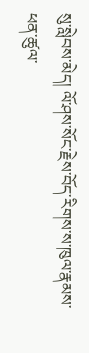སུ་སླེབས་མེད། ལོ་ཤས་སོང་རྗེས་བོད་རིགས་ས་ཁུལ་རྣམས་ཕན་ཚུལ་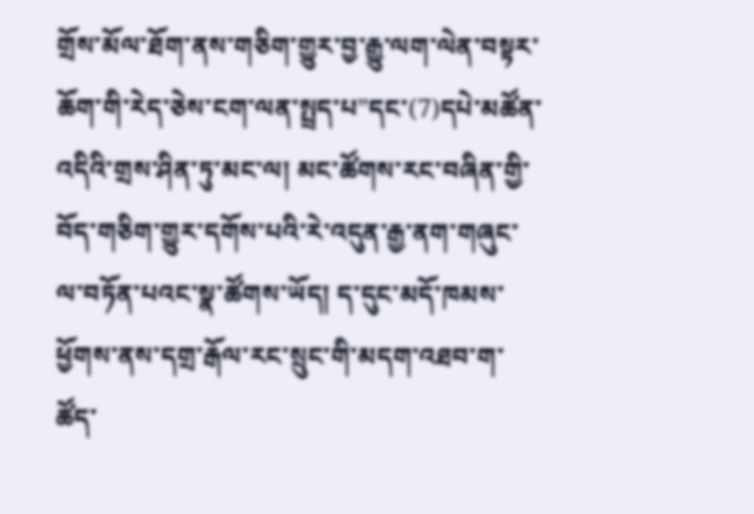གྲོས་མོལ་ཐོག་ནས་གཅིག་གྱུར་བྱ་རྒྱུ་ལག་ལེན་བསྟར་ཆོག་གི་རེད་ཅེས་ངག་ལན་སྤྲད་པ”དང་(7)དཔེ་མཚོན་འདིའི་གྲས་ཤིན་ཏུ་མང་ལ། མང་ཚོགས་རང་བཞིན་གྱི་བོད་གཅིག་གྱུར་དགོས་པའི་རེ་འདུན་རྒྱ་ནག་གཞུང་ལ་བཏོན་པའང་སྣ་ཚོགས་ཡོད། ད་དུང་མདོ་ཁམས་ཕྱོགས་ནས་དགྲ་རྒོལ་རང་སྲུང་གི་མདག་འཐབ་ག་ཚོད་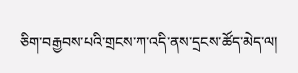ཅིག་བརྒྱབས་པའི་གྲངས་ཀ་འདི་ནས་དྲངས་ཚོད་མེད་ལ།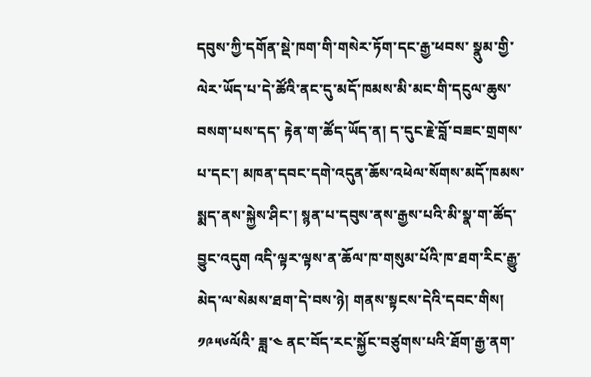དབུས་ཀྱི་དགོན་སྡེ་ཁག་གི་གསེར་ཏོག་དང་རྒྱ་ཕབས་ སྣུམ་གྱི་ལེར་ཡོད་པ་དེ་ཚོའི་ནང་དུ་མདོ་ཁམས་མི་མང་གི་དངུལ་ཆུས་བསག་པས་དད་ རྟེན་ག་ཚོད་ཡོད་ན། ད་དུང་རྗེ་བློ་བཟང་གྲགས་པ་དང་། མཁན་དབང་དགེ་འདུན་ཆོས་འཕེལ་སོགས་མདོ་ཁམས་སྨད་ནས་སྐྱེས་ཤིང་། སྙན་པ་དབུས་ནས་རྒྱས་པའི་མི་སྣ་ག་ཚོད་བྱུང་འདུག འདི་ལྟར་ལྟས་ན་ཆོལ་ཁ་གསུམ་པོའི་ཁ་ཐག་རིང་རྒྱུ་མེད་ལ་སེམས་ཐག་དེ་བས་ཉེ། གནས་སྟངས་དེའི་དབང་གིས། ༡༩༥༦ལོའི་ ཟླ་༤ ནང་བོད་རང་སྐྱོང་བཙུགས་པའི་ཐོག་རྒྱ་ནག་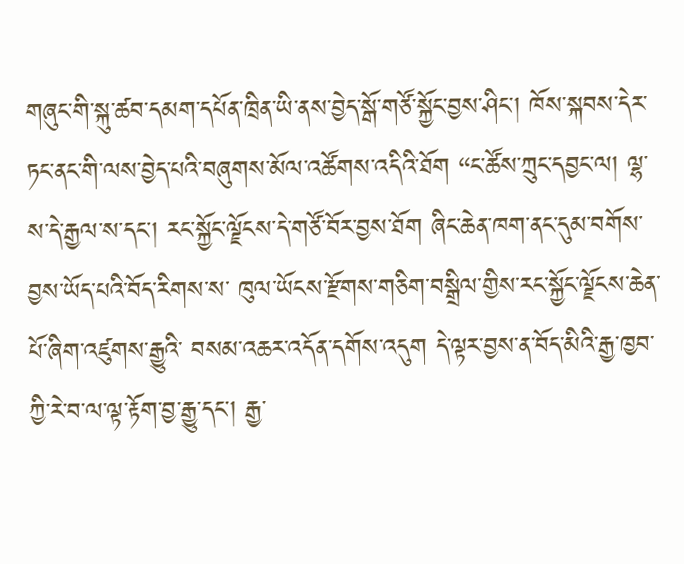གཞུང་གི་སྐུ་ཚབ་དམག་དཔོན་ཁྲིན་ཡི་ནས་བྱེད་སྒོ་གཙོ་སྐྱོང་བྱས་ཤིང་། ཁོས་སྐབས་དེར་ཏང་ནང་གི་ལས་བྱེད་པའི་བཞུགས་མོལ་འཚོགས་འདིའི་ཐོག “ང་ཚོས་ཀྲུང་དབྱང་ལ། ལྷ་ས་དེ་རྒྱལ་ས་དང་། རང་སྐྱོང་ལྗོངས་དེ་གཙོ་བོར་བྱས་ཐོག ཞིང་ཆེན་ཁག་ནང་དུམ་བགོས་བྱས་ཡོད་པའི་བོད་རིགས་ས་ ཁུལ་ཡོངས་རྫོགས་གཅིག་བསྒྲིལ་གྱིས་རང་སྐྱོང་ལྗོངས་ཆེན་པོ་ཞིག་འཛུགས་རྒྱུའི་ བསམ་འཆར་འདོན་དགོས་འདུག དེ་ལྟར་བྱས་ན་བོད་མིའི་རྒྱ་ཁྱབ་ཀྱི་རེ་བ་ལ་ལྟ་རྟོག་བྱ་རྒྱུ་དང་། རྒྱ་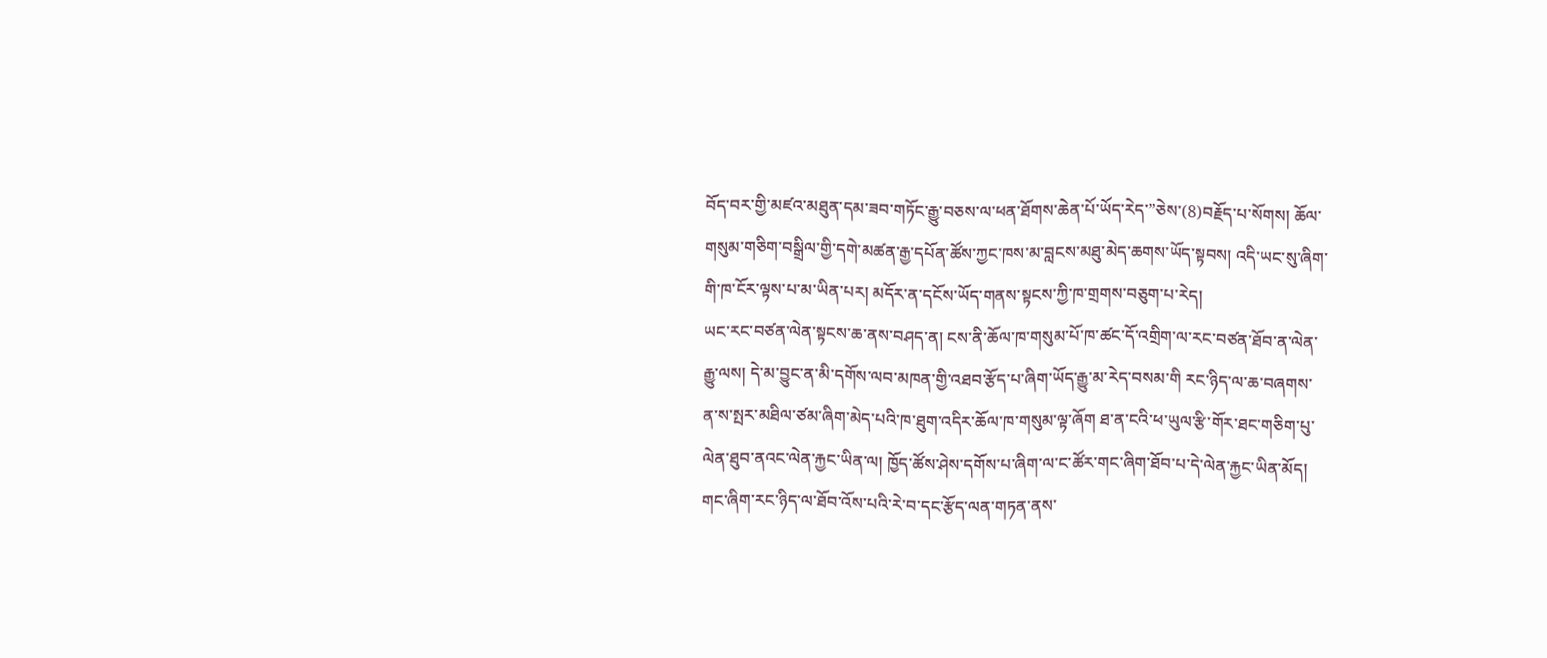བོད་བར་གྱི་མཛའ་མཐུན་དམ་ཟབ་གཏོང་རྒྱུ་བཅས་ལ་ཕན་ཐོགས་ཆེན་པོ་ཡོད་རེད་”ཅེས་(8)བརྗོད་པ་སོགས། ཆོལ་གསུམ་གཅིག་བསྒྲིལ་གྱི་དགེ་མཚན་རྒྱ་དཔོན་ཚོས་ཀྱང་ཁས་མ་བླངས་མཐུ་མེད་ཆགས་ཡོད་སྟབས། འདི་ཡང་སུ་ཞིག་གི་ཁ་ངོར་ལྟས་པ་མ་ཡིན་པར། མདོར་ན་དངོས་ཡོད་གནས་སྟངས་ཀྱི་ཁ་གྲགས་བཅུག་པ་རེད།
ཡང་རང་བཙན་ལེན་སྟངས་ཆ་ནས་བཤད་ན། ངས་ནི་ཆོལ་ཁ་གསུམ་པོ་ཁ་ཚང་དོ་འགྲིག་ལ་རང་བཙན་ཐོབ་ན་ལེན་རྒྱུ་ལས། དེ་མ་བྱུང་ན་མི་དགོས་ལབ་མཁན་གྱི་འཐབ་རྩོད་པ་ཞིག་ཡོད་རྒྱུ་མ་རེད་བསམ་གི རང་ཉིད་ལ་ཆ་བཞགས་ན་ས་སྤར་མཐིལ་ཙམ་ཞིག་མེད་པའི་ཁ་ཐུག་འདིར་ཆོལ་ཁ་གསུམ་ལྟ་ཞོག ཐ་ན་ངའི་ཕ་ཡུལ་རྩི་གོར་ཐང་གཅིག་པུ་ལེན་ཐུབ་ནའང་ལེན་རྐྱང་ཡིན་ལ། ཁྱོད་ཚོས་ཤེས་དགོས་པ་ཞིག་ལ་ང་ཚོར་གང་ཞིག་ཐོབ་པ་དེ་ལེན་རྐྱང་ཡིན་མོད། གང་ཞིག་རང་ཉིད་ལ་ཐོབ་འོས་པའི་རེ་བ་དང་རྩོད་ལན་གཏན་ནས་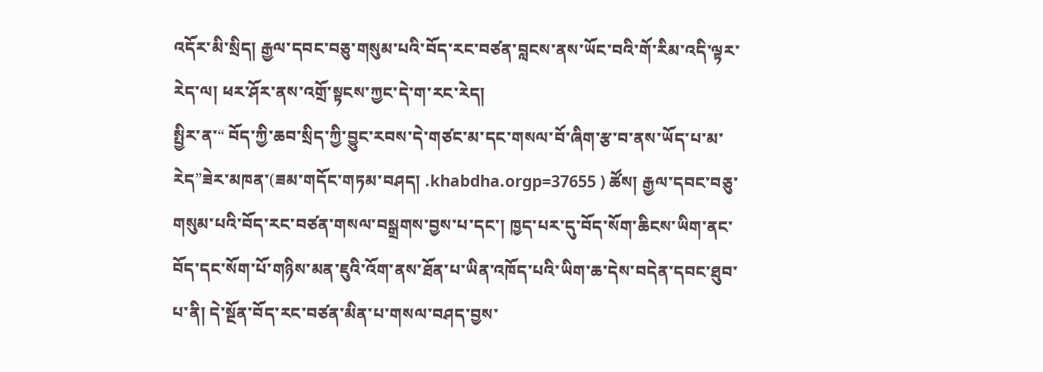འདོར་མི་སྲིད། རྒྱལ་དབང་བཅུ་གསུམ་པའི་བོད་རང་བཙན་བླངས་ནས་ཡོང་བའི་གོ་རིམ་འདི་ལྟར་རེད་ལ། ཕར་ཤོར་ནས་འགྲོ་སྟངས་ཀྱང་དེ་ག་རང་རེད།
སྤྱིར་ན་“ བོད་ཀྱི་ཆབ་སྲིད་ཀྱི་བྱུང་རབས་དེ་གཙང་མ་དང་གསལ་བོ་ཞིག་རྩ་བ་ནས་ཡོད་པ་མ་རེད”ཟེར་མཁན་(ཟམ་གདོང་གཏམ་བཤད། .khabdha.orgp=37655 ) ཚོས། རྒྱལ་དབང་བཅུ་གསུམ་པའི་བོད་རང་བཙན་གསལ་བསྒྲགས་བྱས་པ་དང་། ཁྱད་པར་དུ་བོད་སོག་ཆིངས་ཡིག་ནང་བོད་དང་སོག་པོ་གཉིས་མན་ཇུའི་འོག་ནས་ཐོན་པ་ཡིན་འཁོད་པའི་ཡིག་ཆ་དེས་བདེན་དབང་ཐུབ་པ་ནི། དེ་སྔོན་བོད་རང་བཙན་མིན་པ་གསལ་བཤད་བྱས་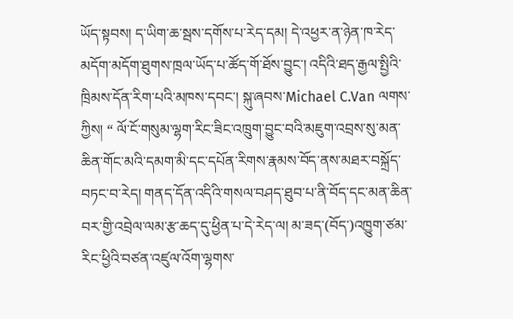ཡོད་སྟབས། ད་ཡིག་ཆ་སྦས་དགོས་པ་རེད་དམ། དེ་འཕྱར་ན་ཉེན་ཁ་རེད་མདོག་མདོག་ཐུགས་ཁྲལ་ཡོད་པ་ཚོད་གོ་ཐོས་བྱུང་། འདིའི་ཐད་རྒྱལ་སྤྱིའི་ཁྲིམས་དོན་རིག་པའི་མཁས་དབང་། སྐུ་ཞབས་Michael C.Van ལགས་ཀྱིས། “ ལོ་ངོ་གསུམ་ལྷག་རིང་ཟིང་འཁྲུག་བྱུང་བའི་མཇུག་འབྲས་སུ་མན་ཆིན་གོང་མའི་དམག་མི་དང་དཔོན་རིགས་རྣམས་བོད་ནས་མཐར་བསྐྲོད་བཏང་བ་རེད། གནད་དོན་འདིའི་གསལ་བཤད་ཐུབ་པ་ནི་བོད་དང་མན་ཆིན་བར་གྱི་འབྲེལ་ལམ་རྩ་ཆད་དུ་ཕྱིན་པ་དེ་རེད་ལ། མ་ཟད་(བོད་)འཁྱུག་ཙམ་རིང་ཕྱིའི་བཙན་འཛུལ་འོག་ལྷགས་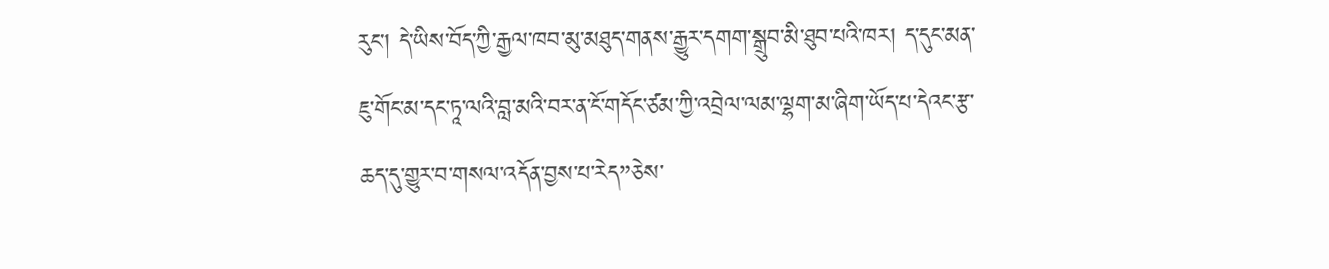རུང་། དེ་ཡིས་བོད་ཀྱི་རྒྱལ་ཁབ་མུ་མཐུད་གནས་རྒྱུར་དགག་སྒྲུབ་མི་ཐུབ་པའི་ཁར། ད་དུང་མན་ཇུ་གོང་མ་དང་ཏཱ་ལའི་བླ་མའི་བར་ན་ངོ་གདོང་ཙམ་ཀྱི་འབྲེལ་ལམ་ལྷག་མ་ཞིག་ཡོད་པ་དེའང་རྩ་ཆད་དུ་གྱུར་བ་གསལ་འདོན་བྱས་པ་རེད”ཅེས་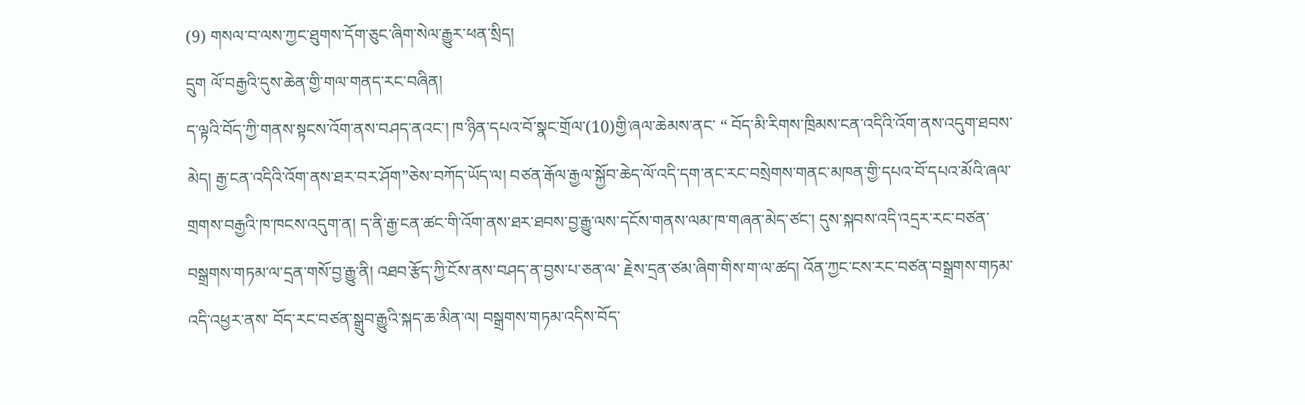(9) གསལ་བ་ལས་ཀྱང་ཐུགས་དོག་ཅུང་ཞིག་སེལ་རྒྱུར་ཕན་སྲིད།
དྲུག ལོ་བརྒྱའི་དུས་ཆེན་གྱི་གལ་གནད་རང་བཞིན།
ད་ལྟའི་བོད་ཀྱི་གནས་སྟངས་འོག་ནས་བཤད་ནའང་། ཁ་ཉིན་དཔའ་བོ་སྣང་གྲོལ་(10)གྱི་ཞལ་ཆེམས་ནང་ “ བོད་མི་རིགས་ཁྲིམས་ངན་འདིའི་འོག་ནས་འདུག་ཐབས་མེད། རྒྱ་ངན་འདིའི་འོག་ནས་ཐར་བར་ཤོག”ཅེས་བཀོད་ཡོད་ལ། བཙན་རྒོལ་རྒྱལ་སྐྱོབ་ཆེད་ལོ་འདི་དག་ནང་རང་བསྲེགས་གནང་མཁན་གྱི་དཔའ་བོ་དཔའ་མོའི་ཞལ་གྲགས་བརྒྱའི་ཁ་ཁངས་འདུག་ན། ད་ནི་རྒྱ་ངན་ཚང་གི་འོག་ནས་ཐར་ཐབས་བྱ་རྒྱུ་ལས་དངོས་གནས་ལམ་ཁ་གཞན་མེད་ཙང་། དུས་སྐབས་འདི་འདྲར་རང་བཙན་ བསྒྲགས་གཏམ་ལ་དྲན་གསོ་བྱ་རྒྱུ་ནི། འཐབ་རྩོད་ཀྱི་ངོས་ནས་བཤད་ན་བྱས་པ་ཅན་ལ་ རྗེས་དྲན་ཙམ་ཞིག་གིས་ག་ལ་ཚད། འོན་ཀྱང་ངས་རང་བཙན་བསྒྲགས་གཏམ་འདི་འཕྱར་ནས་ བོད་རང་བཙན་སྒྲུབ་རྒྱུའི་སྐད་ཆ་མིན་ལ། བསྒྲགས་གཏམ་འདིས་བོད་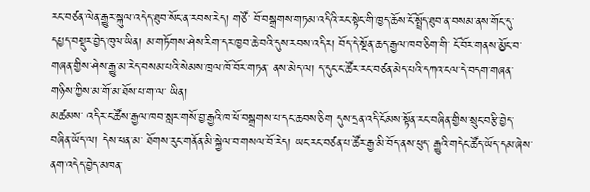རང་བཙན་ལེན་རྒྱུར་སྐུལ་འདེད་ཐུབ་སོང་ན་རབས་རེད། གཙོ་ བོ་བསྒྲགས་གཏམ་འདིའི་རང་སྟེང་གི་ཁྱད་ཆོས་ངོ་སྤྲོད་ཐུབ་ན་བསམ་ནས་གོང་དུ་ དཔྱད་བསྡུར་བྱེད་ཁུལ་ཡིན། མ་གཏོགས་ཤེས་རིག་དར་ཁྱབ་ཆེ་བའི་དུས་རབས་འདིར། བོད་དེ་སྔོན་ཆད་རྒྱལ་ཁབ་ཅིག་གི་ ངོ་བོར་གནས་མྱོང་བ་གཞན་གྱིས་ཤེས་རྒྱུ་མ་རེད་བསམ་པའི་སེམས་ཁྲལ་ཁོ་བོར་གཏན་ ནས་མེད་ལ། ད་དུང་ང་ཚོར་རང་བཙན་མེད་པའི་དཀའ་ངལ་དེ་བདག་གཞན་གཉིས་ཀྱིས་མ་གོ་མ་ཐོས་པ་ག་ལ་ ཡིན།
མཚམས་ འདིར་ང་ཚོས་རྒྱལ་ཁབ་སླར་གསོ་བྱ་རྒྱའི་ཁ་ཕོ་བསྒྲགས་པ་དང་ཆབས་ཅིག དུས་དྲན་འདི་ངོམས་སྟོན་རང་བཞིན་གྱིས་སྲུང་བརྩི་བྱེད་བཞིན་ཡོད་ལ། དེས་ཕན་མ་ ཐོགས་རུང་གནོན་མི་སྐྱེལ་བ་གསལ་བོ་རེད། ཡང་རང་བཙན་པ་ཚོར་རྒྱ་མི་བོད་ནས་ཕུད་ རྒྱུའི་གདེང་ཚོད་ཡོད་དམ་ཞེས་ནག་འདེད་བྱེད་མཁན་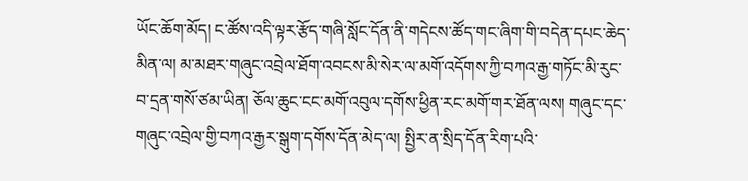ཡོང་ཆོག་མོད། ང་ཚོས་འདི་ལྟར་རྩོད་གཞི་སློང་དོན་ནི་གདེངས་ཚོད་གང་ཞིག་གི་བདེན་དཔང་ཆེད་མིན་ལ། མ་མཐར་གཞུང་འབྲེལ་ཐོག་འབངས་མི་སེར་ལ་མགོ་འདོགས་ཀྱི་བཀའ་རྒྱ་གཏོང་མི་རུང་བ་དྲན་གསོ་ཙམ་ཡིན། ཅོལ་ཆུང་ངང་མགོ་འབུལ་དགོས་ཕྱིན་རང་མགོ་གར་ཐོན་ལས། གཞུང་དང་གཞུང་འབྲེལ་གྱི་བཀའ་རྒྱར་སྒུག་དགོས་དོན་མེད་ལ། སྤྱིར་ན་སྲིད་དོན་རིག་པའི་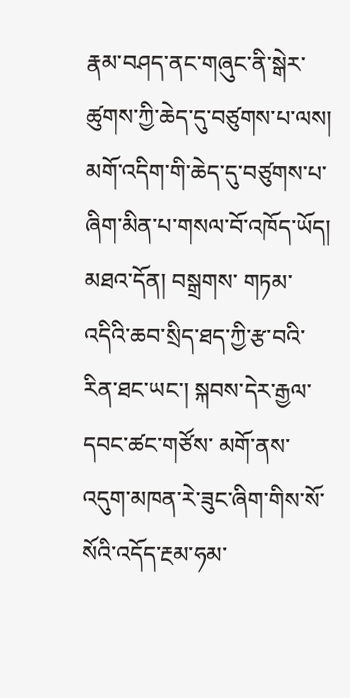རྣམ་བཤད་ནང་གཞུང་ནི་སྒེར་ཚུགས་ཀྱི་ཆེད་དུ་བཙུགས་པ་ལས། མགོ་འདིག་གི་ཆེད་དུ་བཙུགས་པ་ཞིག་མིན་པ་གསལ་བོ་འཁོད་ཡོད།
མཐའ་དོན། བསྒྲགས་ གཏམ་འདིའི་ཆབ་སྲིད་ཐད་ཀྱི་རྩ་བའི་རིན་ཐང་ཡང་། སྐབས་དེར་རྒྱལ་དབང་ཚང་གཙོས་ མགོ་ནས་འདུག་མཁན་རེ་ཟུང་ཞིག་གིས་སོ་སོའི་འདོད་རྔམ་ཧམ་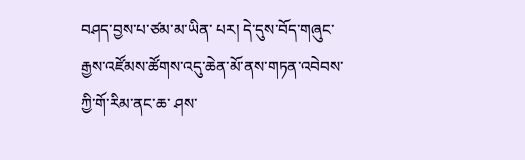བཤད་བྱས་པ་ཙམ་མ་ཡིན་ པར། དེ་དུས་བོད་གཞུང་རྒྱས་འཛོམས་ཚོགས་འདུ་ཆེན་མོ་ནས་གཏན་འབེབས་ཀྱི་གོ་རིམ་ནང་ཆ་ ཤས་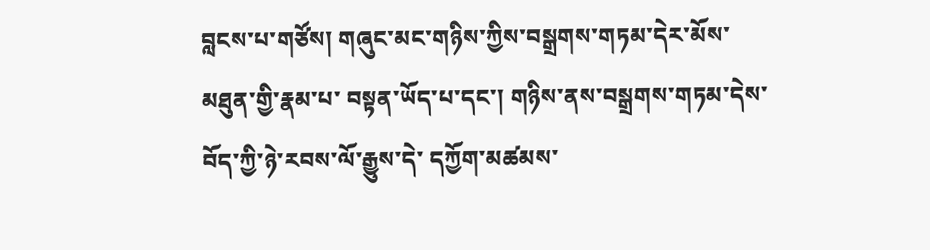བླངས་པ་གཙོས། གཞུང་མང་གཉིས་ཀྱིས་བསྒྲགས་གཏམ་དེར་མོས་མཐུན་གྱི་རྣམ་པ་ བསྟན་ཡོད་པ་དང་། གཉིས་ནས་བསྒྲགས་གཏམ་དེས་བོད་ཀྱི་ཉེ་རབས་ལོ་རྒྱུས་དེ་ དཀྱོག་མཚམས་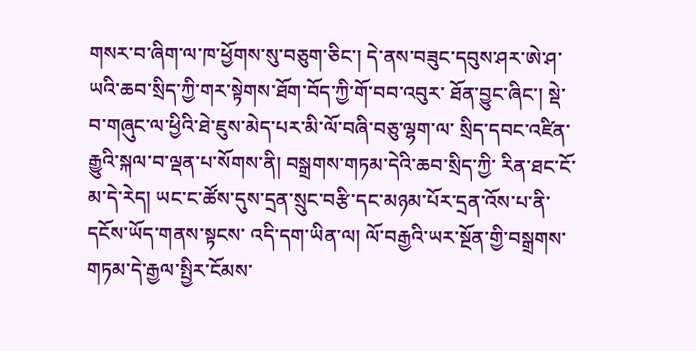གསར་བ་ཞིག་ལ་ཁ་ཕྱོགས་སུ་བཅུག་ཅིང་། དེ་ནས་བཟུང་དབུས་ཤར་ཨེ་ཤ་ཡའི་ཆབ་སྲིད་ཀྱི་གར་སྟེགས་ཐོག་བོད་ཀྱི་གོ་བབ་འབུར་ ཐོན་བྱུང་ཞིང་། སྡེ་བ་གཞུང་ལ་ཕྱིའི་ཐེ་ཇུས་མེད་པར་མི་ལོ་བཞི་བཅུ་ལྷག་ལ་ སྲིད་དབང་འཛིན་རྒྱུའི་སྐལ་བ་ལྡན་པ་སོགས་ནི། བསྒྲགས་གཏམ་དེའི་ཆབ་སྲིད་ཀྱི་ རིན་ཐང་ངོ་མ་དེ་རེད། ཡང་ང་ཚོས་དུས་དྲན་སྲུང་བརྩི་དང་མཉམ་པོར་དྲན་འོས་པ་ནི་དངོས་ཡོད་གནས་སྟངས་ འདི་དག་ཡིན་ལ། ལོ་བརྒྱའི་ཡར་སྔོན་གྱི་བསྒྲགས་གཏམ་དེ་རྒྱལ་སྤྱིར་ངོམས་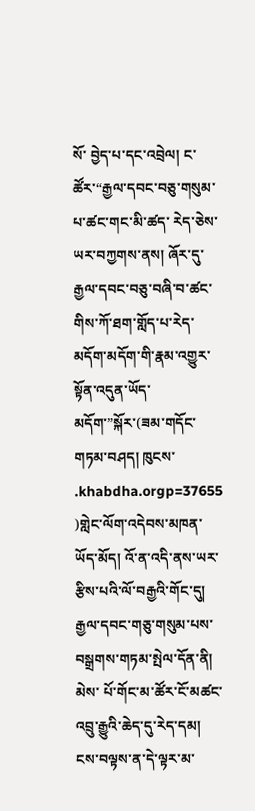སོ་ བྱེད་པ་དང་འབྲེལ། ང་ཚོར་“རྒྱལ་དབང་བཅུ་གསུམ་པ་ཚང་གང་མི་ཚད་ རེད་ཅེས་ཡར་བཀྱགས་ནས། ཞོར་དུ་རྒྱལ་དབང་བཅུ་བཞི་བ་ཚང་གིས་ཀོ་ཐག་གློད་པ་རེད་ མདོག་མདོག་གི་རྣམ་འགྱུར་སྟོན་འདུན་ཡོད་མདོག་”སྐོར་(ཟམ་གདོང་གཏམ་བཤད། ཁུངས་ .khabdha.orgp=37655 )གླེང་ལོག་འདེབས་མཁན་ཡོད་མོད། འོ་ན་འདི་ནས་ཡར་རྩིས་པའི་ལོ་བརྒྱའི་གོང་དུ། རྒྱལ་དབང་གཅུ་གསུམ་པས་བསྒྲགས་གཏམ་སྤེལ་དོན་ནི། མེས་ པོ་གོང་མ་ཚོར་ངོ་མཚང་འབྲུ་རྒྱུའི་ཆེད་དུ་རེད་དམ། ངས་བལྟས་ན་དེ་ལྟར་མ་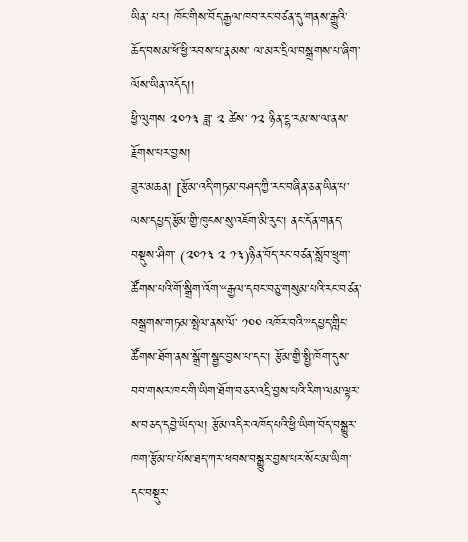ཡིན་ པར། ཁོང་གིས་བོད་རྒྱལ་ཁབ་རང་བཙན་དུ་གནས་རྒྱུའི་ཆོད་བསམ་ཕོ་ཕྱི་རབས་པ་རྣམས་ ལ་མར་དྲིལ་བསྒྲགས་པ་ཞིག་ལོས་ཡིན་འདོད།།
ཕྱི་ལུགས ༢༠༡༣ ཟླ་ ༢ ཚེས་ ༡༢ ཉིན་ངྷ་རམ་ས་ལ་ནས་རྗོགས་པར་བྱས།
ཟུར་མཆན། [རྩོམ་འདི་གཏམ་བཤད་ཀྱི་རང་བཞིན་ཅན་ཡིན་པ་ལས་དཔྱད་རྩོམ་གྱི་ཁུངས་སུ་འཇོག་མི་རུང་། ནང་དོན་གནད་བསྡུས་ཤིག་ (༢༠༡༣ ༢ ༡༣)ཉིན་བོད་རང་བཙན་སློབ་ཕྲུག་ཚོགས་པའི་གོ་སྒྲིག་འོག་“རྒྱལ་དབང་བཅུ་གསུམ་པའི་རང་བཙན་བསྒྲགས་གཏམ་སྤེལ་ནས་ལོ་ ༡༠༠ འཁོར་བའི་”དཔྱད་གླིང་ཚོགས་ཐོག་ནས་སྒྲོག་སྦྱང་བྱས་པ་དང་། རྩོམ་གྱི་སྤྱི་ཁོག་དུས་བབ་གསར་ཁང་གི་ཡིག་ཐོག་བཅར་འདྲི་བྱས་པའི་རིག་ལམ་ལྟར་ས་བཅད་དབྱེ་ཡོད་ལ། རྩོམ་འདིར་འཁོད་པའི་ཕྱི་ཡིག་བོད་བསྒྱུར་ཁག་རྩོམ་པ་པོས་ཐད་ཀར་ཕབས་བསྒྱུར་བྱས་པར་སོང་མ་ཡིག་དང་བསྡུར་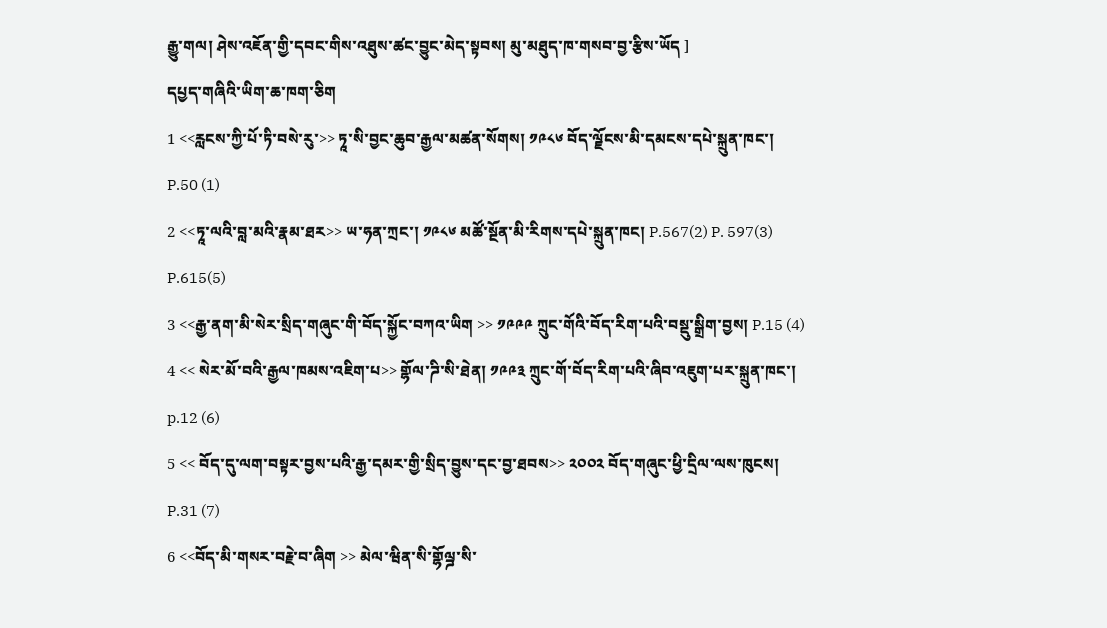རྒྱུ་གལ། ཤེས་འཇོན་གྱི་དབང་གིས་འཐུས་ཚང་བྱུང་མེད་སྟབས། མུ་མཐུད་ཁ་གསབ་བྱ་རྩིས་ཡོད ]
དཔྱད་གཞིའི་ཡིག་ཆ་ཁག་ཅིག
1 <<རླངས་ཀྱི་པོ་ཏི་བསེ་རུ་>> ཏཱ་སི་བྱང་ཆུབ་རྒྱལ་མཚན་སོགས། ༡༩༨༦ བོད་ལྗོངས་མི་དམངས་དཔེ་སྐྲུན་ཁང་། P.50 (1)
2 <<ཏཱ་ལའི་བླ་མའི་རྣམ་ཐར>> ཡ་ཧན་ཀྲང་། ༡༩༨༦ མཚོ་སྔོན་མི་རིགས་དཔེ་སྐྲུན་ཁང། P.567(2) P. 597(3) P.615(5)
3 <<རྒྱ་ནག་མི་སེར་སྲིད་གཞུང་གི་བོད་སྐྱོང་བཀའ་ཡིག >> ༡༩༩༩ ཀྲུང་གོའི་བོད་རིག་པའི་བསྡུ་སྒྲིག་བྱས། P.15 (4)
4 << སེར་མོ་བའི་རྒྱལ་ཁམས་འཇིག་པ>> གྷོལ་ཌི་སི་ཐེན། ༡༩༩༣ ཀྲུང་གོ་བོད་རིག་པའི་ཞིབ་འཇུག་པར་སྐྲུན་ཁང་། p.12 (6)
5 << བོད་དུ་ལག་བསྟར་བྱས་པའི་རྒྱ་དམར་གྱི་སྲིད་བྱུས་དང་བྱ་ཐབས>> ༢༠༠༢ བོད་གཞུང་ཕྱི་དྲིལ་ལས་ཁུངས། P.31 (7)
6 <<བོད་མི་གསར་བརྗེ་བ་ཞིག >> མེལ་ཝིན་སི་གྷོལྜ་སི་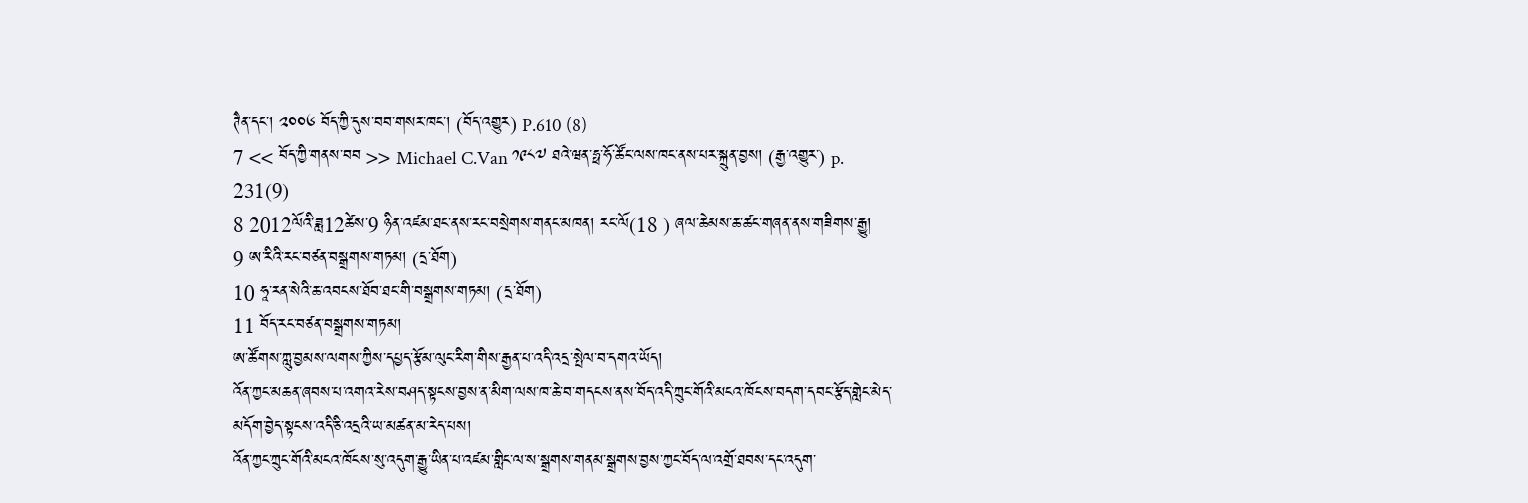ཊཻན་དང་། ༢༠༠༦ བོད་ཀྱི་དུས་བབ་གསར་ཁང་། (བོད་འགྱུར) P.610 (8)
7 << བོད་ཀྱི་གནས་བབ >> Michael C.Van ༡༩༨༧ ཐའེ་ཝན་ཧྥ་ཧོ་ཚོང་ལས་ཁང་ནས་པར་སྐྲུན་བྱས། (རྒྱ་འགྱུར་) p. 231(9)
8 2012ལོའི་ཟླ12ཚེས་9 ཉིན་འཛམ་ཐང་ནས་རང་བསྲེགས་གནང་མཁན། རང་ལོ(18 ) ཞལ་ཆེམས་ཆ་ཚང་གཞན་ནས་གཟིགས་རྒྱུ།
9 ཨ་རིའི་རང་བཙན་བསྒྲགས་གཏམ། (དྲ་ཐོག)
10 ཧཱ་རན་སེའི་ཆ་འབངས་ཐོབ་ཐང་གི་བསྒྲགས་གཏམ། (དྲ་ཐོག)
11 བོད་རང་བཙན་བསྒྲགས་གཏམ།
ཨ་ཚོགས་ཀླུ་བྱམས་ལགས་ཀྱིས་དཔྱད་རྩོམ་ལུང་རིག་གིས་རྒྱན་པ་འདི་འདྲ་སྤེལ་བ་དགའ་ཡོད།
འོན་ཀྱང་མཆན་ཞབས་པ་འགའ་རེས་བཤད་སྟངས་བྱས་ན་མིག་ལས་ཁ་ཆེ་བ་གདངས་ནས་བོད་འདི་ཀྲུང་གོའི་མངའ་ཁོངས་བདག་དབང་རྩོད་གླེང་མེད་མདོག་བྱེད་སྟངས་འདི་ཅི་འདྲའི་ཡ་མཚན་མ་རེད་པས།
འོན་ཀྱང་ཀྲུང་གོའི་མངའ་ཁོངས་སུ་འདུག་རྒྱུ་ཡིན་པ་འཛམ་གླིང་ལ་ས་སྒྲགས་གནམ་སྒྲགས་བྱས་ཀྱང་བོད་ལ་འགྲོ་ཐབས་དང་འདུག་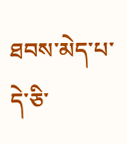ཐབས་མེད་པ་དེ་ཅི་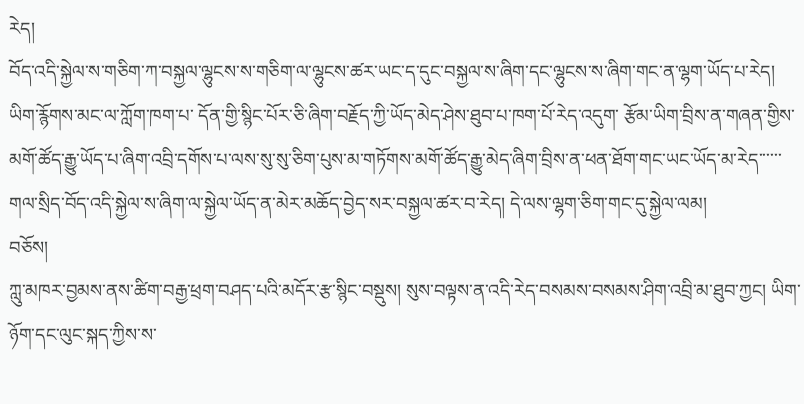རེད།
བོད་འདི་སྐྱེལ་ས་གཅིག་ཀ་བསྐྱལ་ལྷུངས་ས་གཅིག་ལ་ལྷུངས་ཚར་ཡང་ད་དུང་བསྐྱལ་ས་ཞིག་དང་ལྷུངས་ས་ཞིག་གང་ན་ལྷག་ཡོད་པ་རེད།
ཡིག་རྙོགས་མང་ལ་ཀློག་ཁག་པ་ དོན་གྱི་སྙིང་པོར་ཅི་ཞིག་བརྗོད་ཀྱི་ཡོད་མེད་ཤེས་ཐུབ་པ་ཁག་པོ་རེད་འདུག་ རྩོམ་ཡིག་བྲིས་ན་གཞན་གྱིས་མགོ་ཚོད་རྒྱུ་ཡོད་པ་ཞིག་འབྲི་དགོས་པ་ལས་སུ་སུ་ཅིག་པུས་མ་གཏོགས་མགོ་ཚོད་རྒྱུ་མེད་ཞིག་བྲིས་ན་ཕན་ཐོག་གང་ཡང་ཡོད་མ་རེད་་་་་་
གལ་སྲིད་བོད་འདི་སྐྱེལ་ས་ཞིག་ལ་སྐྱེལ་ཡོད་ན་མེར་མཆོད་བྱེད་སར་བསྐྱལ་ཚར་བ་རེད། དེ་ལས་ལྷག་ཅིག་གང་དུ་སྐྱེལ་ལམ།
བཅོས།
ཀླུ་མཁར་བྱམས་ནས་ཚིག་བརྒྱ་ཕྲག་བཤད་པའི་མདོར་རྩ་སྙིང་བསྡུས། སུས་བལྟས་ན་འདི་རེད་བསམས་བསམས་ཤིག་འབྲི་མ་ཐུབ་ཀྱང། ཡིག་ཉོག་དང་ལུང་སྐད་ཀྱིས་ས་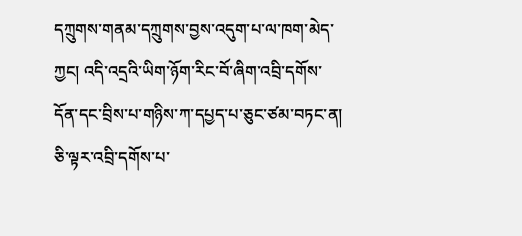དཀྲུགས་གནམ་དཀྲུགས་བྱས་འདུག་པ་ལ་ཁག་མེད་ཀྱང། འདི་འདྲའི་ཡིག་ཉོག་རིང་བོ་ཞིག་འབྲི་དགོས་དོན་དང་བྲིས་པ་གཉིས་ཀ་དཔྱད་པ་ཅུང་ཙམ་བཏང་ན།
ཅི་ལྟར་འབྲི་དགོས་པ་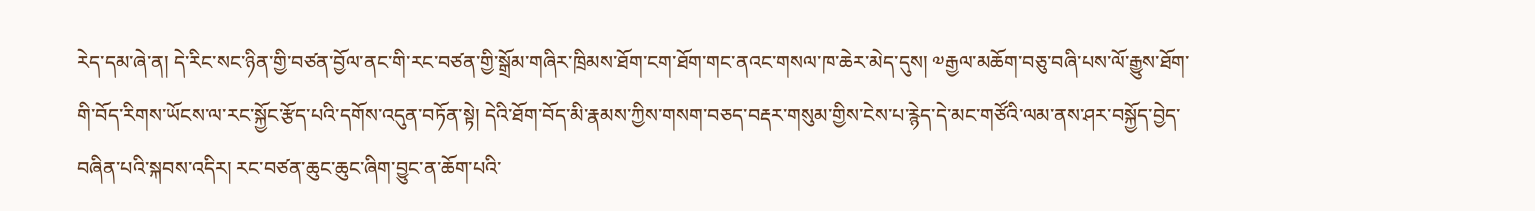རེད་དམ་ཞེ་ན། དེ་རིང་སང་ཉིན་གྱི་བཙན་བྱོལ་ནང་གི་རང་བཙན་གྱི་སྒྲོམ་གཞིར་ཁྲིམས་ཐོག་ངག་ཐོག་གང་ནའང་གསལ་ཁ་ཆེར་མེད་དུས། ༧རྒྱལ་མཆོག་བཅུ་བཞི་པས་ལོ་རྒྱུས་ཐོག་གི་བོད་རིགས་ཡོངས་ལ་རང་སྐྱོང་རྩོད་པའི་དགོས་འདུན་བཏོན་སྟེ། དེའི་ཐོག་བོད་མི་རྣམས་ཀྱིས་གསག་བཅད་བརྡར་གསུམ་གྱིས་ངེས་པ་རྙེད་དེ་མང་གཙོའི་ལམ་ནས་ཤར་བསྐྱོད་བྱེད་བཞིན་པའི་སྐབས་འདིར། རང་བཙན་ཆུང་ཆུང་ཞིག་བྱུང་ན་ཆོག་པའི་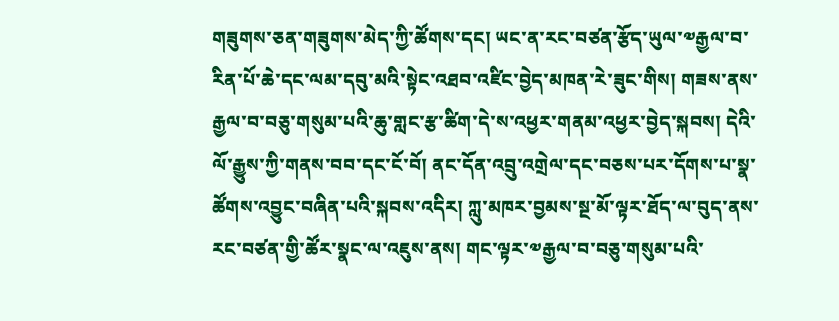གཟུགས་ཅན་གཟུགས་མེད་ཀྱི་ཚོགས་དང། ཡང་ན་རང་བཙན་རྩོད་ཡུལ་༧རྒྱལ་བ་རིན་པོ་ཆེ་དང་ལམ་དབུ་མའི་སྟེང་འཐབ་འཛིང་བྱེད་མཁན་རེ་ཟུང་གིས། གཟས་ནས་རྒྱལ་བ་བཅུ་གསུམ་པའི་ཆུ་གླང་རྩ་ཚིག་དེ་ས་འཕྱར་གནམ་འཕྱར་བྱེད་སྐབས། དེའི་ལོ་རྒྱུས་ཀྱི་གནས་བབ་དང་ངོ་བོ། ནང་དོན་འབྲུ་འགྲེལ་དང་བཅས་པར་དོགས་པ་སྣ་ཚོགས་འབྱུང་བཞིན་པའི་སྐབས་འདིར། ཀླུ་མཁར་བྱམས་སྔ་མོ་ལྟར་ཐོད་ལ་བུད་ནས་རང་བཙན་གྱི་ཚོར་སྣང་ལ་འཇུས་ནས། གང་ལྟར་༧རྒྱལ་བ་བཅུ་གསུམ་པའི་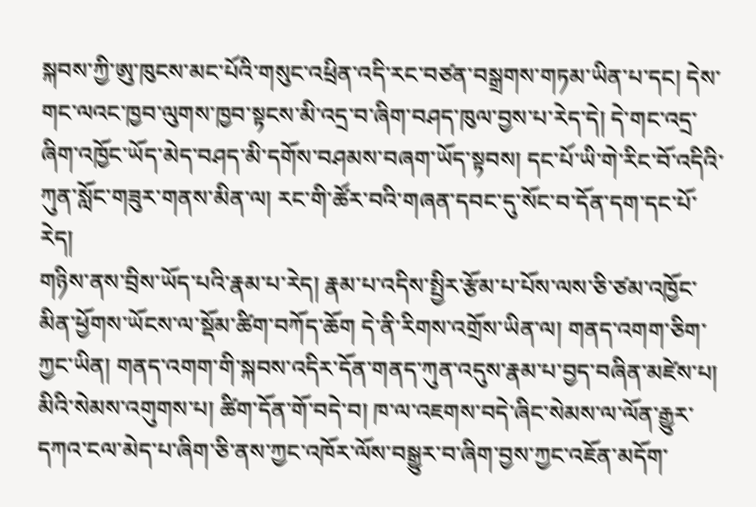སྐབས་ཀྱི་ཨུ་ཁུངས་མང་པོའི་གསུང་འཕྲིན་འདི་རང་བཙན་བསྒྲགས་གཏམ་ཡིན་པ་དང། དེས་གང་ལའང་ཁྱབ་ལུགས་ཁྱབ་སྟངས་མི་འདྲ་བ་ཞིག་བཤད་ཁུལ་བྱས་པ་རེད་དེ། དེ་གང་འདྲ་ཞིག་འཁྱོང་ཡོད་མེད་བཤད་མི་དགོས་བཤམས་བཞག་ཡོད་སྟབས། དང་པོ་ཡི་གེ་རིང་བོ་འདིའི་ཀུན་སློང་གཟུར་གནས་མིན་ལ། རང་གི་ཚོར་བའི་གཞན་དབང་དུ་སོང་བ་དོན་དག་དང་པོ་རེད།
གཉིས་ནས་བྲིས་ཡོད་པའི་རྣམ་པ་རེད། རྣམ་པ་འདིས་སྤྱིར་རྩོམ་པ་པོས་ལས་ཅི་ཙམ་འཁྱོང་མིན་ཕྱོགས་ཡོངས་ལ་སྡོམ་ཚིག་བཀོད་ཆོག དེ་ནི་རིགས་འགྲོས་ཡིན་ལ། གནད་འགག་ཅིག་ཀྱང་ཡིན། གནད་འགག་གི་སྐབས་འདིར་དོན་གནད་ཀུན་འདུས་རྣམ་པ་བྱད་བཞིན་མཛེས་པ། མིའི་སེམས་འགུགས་པ། ཚིག་དོན་གོ་བདེ་བ། ཁ་ལ་འཇགས་བདེ་ཞིང་སེམས་ལ་ལོན་རྒྱུར་དཀའ་ངལ་མེད་པ་ཞིག་ཅི་ནས་ཀྱང་འཁོར་ལོས་བསྒྱུར་བ་ཞིག་བྱས་ཀྱང་འཇོན་མདོག་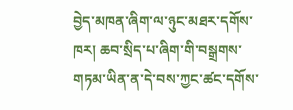བྱེད་མཁན་ཞིག་ལ་ཉུང་མཐར་དགོས་ཁར། ཆབ་སྲིད་པ་ཞིག་གི་བསྒྲགས་གཏམ་ཡིན་ན་དེ་བས་ཀྱང་ཚང་དགོས་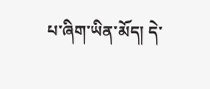པ་ཞིག་ཡིན་མོད། དེ་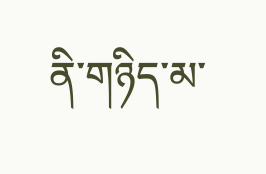ནི་གཉིད་མ་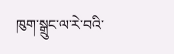ཁུག་སྒྲུང་ལ་རེ་བའི་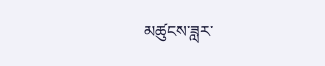མཚུངས་ཟླར་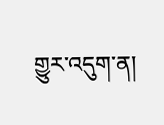གྱུར་འདུག་ན།